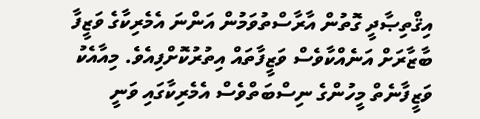އިޤްތިޞާދީ ގޮތުން އާރާސްތުވަމުން އަންނަ އެމެރިކާގެ ވަޒީފާ ބާޒާރަށް އަނެއްކާވެސް ވަޒީފާތައް އިތުރުކޮށްފިއެވެ. މިއާއެކު ވަޒީފާނެތް މީހުންގެ ނިސްބަތްވެސް އެމެރިކާގައި ވަނީ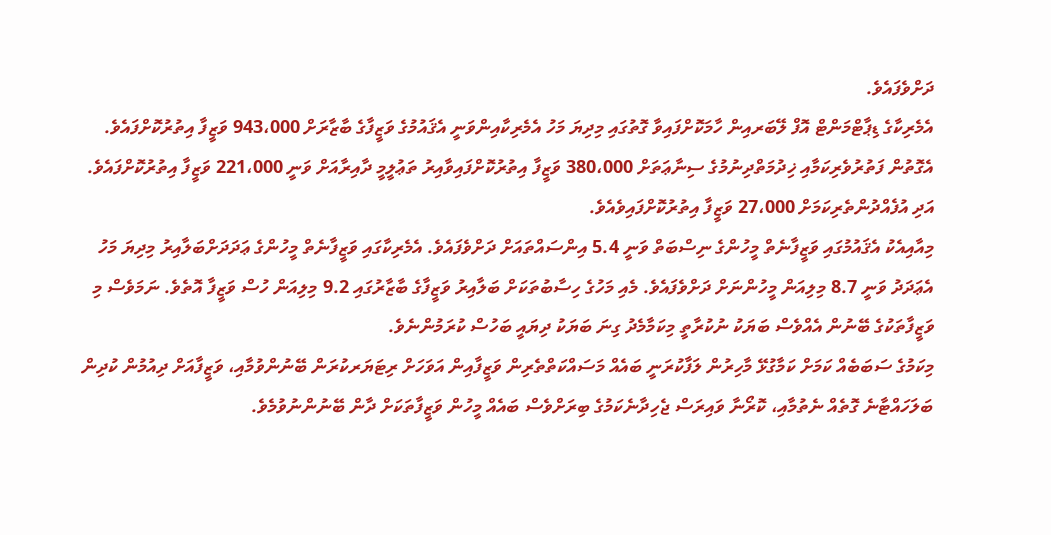ދަށްވެފައެވެ.
އެމެރިކާގެ ޑިޕާޓްމަންޓް އޮފް ލޭބަރއިން ހާމަކޮށްފައިވާ ގޮތުގައި މިދިޔަ މަހު އެމެރިކާއިންވަނީ އެޤައުމުގެ ވަޒީފާގެ ބާޒާރަށް 943،000 ވަޒީފާ އިތުރުކޮށްފައެވެ. އެގޮތުން ފަތުރުވެރިކަމާއި ޚިދުމަތްދިނުމުގެ ސިނާޢަތަށް 380،000 ވަޒީފާ އިތުރުކޮށްފައިވާއިރު ތަޢުލީމީ ދާއިރާއަށް ވަނީ 221،000 ވަޒީފާ އިތުރުކޮށްފައެވެ. އަދި އުފެއްދުންތެރިކަމަށް 27،000 ވަޒީފާ އިތުރުކޮށްފައިވެއެވެ.
މިއާއިއެކު އެޤައުމުގައި ވަޒީފާނެތް މީހުންގެ ނިސްބަތް ވަނީ 5.4 އިންސައްތައަށް ދަށްވެފައެވެ. އެމެރިކާގައި ވަޒީފާނެތް މީހުންގެ ޢަދަދަށްބަލާއިރު މިދިޔަ މަހު އެޢަދަދު ވަނީ 8.7 މިލިއަން މީހުންނަށް ދަށްވެފައެވެ. މެއި މަހުގެ ހިސާބުތަކަށް ބަލާއިރު ވަޒީފާގެ ބާޒާރުގައި 9.2 މިލިއަން ހުސް ވަޒީފާ އޮތެވެ. ނަމަވެސް މި ވަޒީފާތަކުގެ ބޭނުން އެއްވެސް ބަޔަކު ނުކުރާތީ މިކަމާމެދު ގިނަ ބަޔަކު ދިޔައީ ބަހުސް ކުރަމުންނެވެ.
މިކަމުގެ ސަބަބެއް ކަމަށް ކަމާގުޅޭ މާހިރުން ލަފާކުރަނީ ބައެއް މަސައްކަތްތެރިން ވަޒީފާއިން އަވަހަށް ރިޓަޔަރކުރަން ބޭނުންވުމާއި، ވަޒީފާއަށް ދިއުމުން ކުދިން ބަލަހައްޓާނެ ގޮތެއް ނެތުމާއި، ކޮރޯނާ ވައިރަސް ޖެހިދާނެކަމުގެ ބިރަށްވެސް ބައެއް މީހުން ވަޒީފާތަކަށް ދާން ބޭނުންނުވުމެވެ.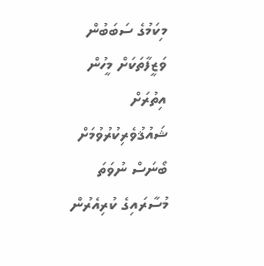މިކަމުގެ ސަބަބުން ވަޒީފާތަކަށް މީހުން އިތުރަށް ޝައުޤުވެރިކުރުވުމަށް ބޯނަސް ނުވަތަ މުސާރައިގެ ކުރިއެރުން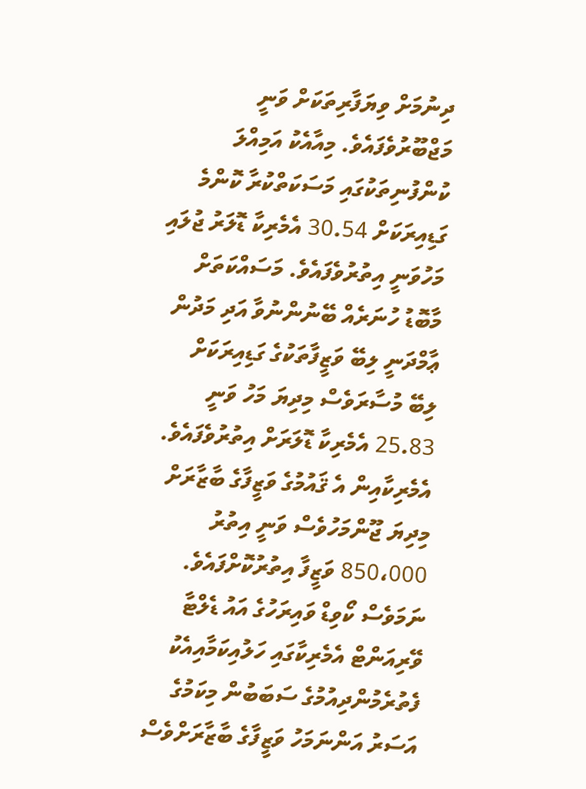ދިނުމަށް ވިޔަފާރިތަކަށް ވަނީ މަޖްބޫރުވެފައެވެ. މިއާއެކު އަމިއްލަ ކުންފުނިތަކުގައި މަސަކަތްކުރާ ކޮންމެ ގަޑިއިރަކަށް 30.54 އެމެރިކާ ޑޮލަރު ޖުލައި މަހުވަނީ އިތުރުވެފައެވެ. މަސައްކަތަށް މާބޮޑު ހުނަރެއް ބޭނުންނުވާ އަދި މަދުން ޢާމްދަނީ ލިބޭ ވަޒީފާތަކުގެ ގަޑިއިރަކަށް ލިބޭ މުސާރަވެސް މިދިޔަ މަހު ވަނީ 25.83 އެމެރިކާ ޑޮލަރަށް އިތުރުވެފައެވެ.
އެމެރިކާއިން އެ ޤައުމުގެ ވަޒީފާގެ ބާޒާރަށް މިދިޔަ ޖޫންމަހުވެސް ވަނީ އިތުރު 850،000 ވަޒީފާ އިތުރުކޮށްފައެވެ.
ނަމަވެސް ކޯވިޑް ވައިރަހުގެ އައު ޑެލްޓާ ވޭރިއަންޓް އެމެރިކާގައި ހަލުއިކަމާއިއެކު ފެތުރެމުންދިއުމުގެ ސަބަބުން މިކަމުގެ އަސަރު އަންނަމަހު ވަޒީފާގެ ބާޒާރަށްވެސް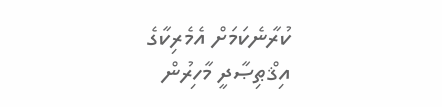ކުރާނެކަމަށް އެމެރިކާގެ އިޤްޠިޞާދީ މާހިރުން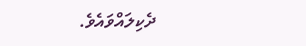ދެކިލައްވައެވެ.